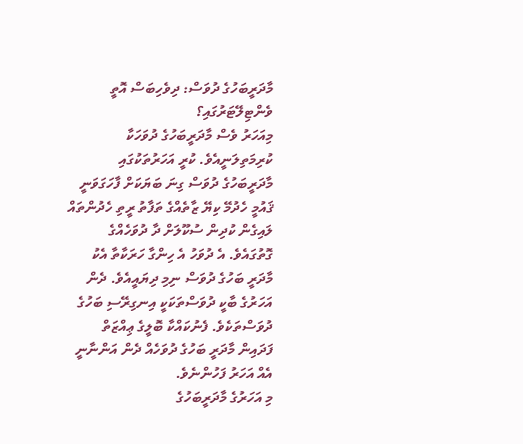މާދަރީބަހުގެ ދުވަސް: ދިވެހިބަސް އޮތީ ވެންޓިލޭޓަރުގައި؟
މިއަހަރު ވެސް މާދަރީބަހުގެ ދުވަހަކާ ކުރިމަތިލަނީއެވެ. ކުރީ އަހަރުތަކުގައި މާދަރީބަހުގެ ދުވަސް ގިނަ ބަޔަކަށް ފާހަގަވަނީ ޤައުމީ ހެދުމޭ ކިޔޭ ޒާތެއްގެ ތަފާތު ރީތި ހެދުންތައް ލައިގެން ކުދިން ސުކޫލަށް ދާ ދުވަހެއްގެ ގޮތުގައެވެ. އެ ދުވަހު އެ ހިންގާ ހަރަކާތާ އެކު މާދަރީ ބަހުގެ ދުވަސް ނިމި ދިޔައީއެވެ. ދެން އަހަރުގެ ބާކީ ދުވަސްތަކަކީ އިނގިރޭސި ބަހުގެ ދުވަސްތަކެވެ. ފެނުކައްކާ ބޮލީގެ ޢިއްޒަތް ފަދައިން މާދަރީ ބަހުގެ ދުވަހެއް ދެން އަންނާނީ އެއް އަހަރު ފަހުންނެވެ.
މި އަހަރުގެ މާދަރީބަހުގެ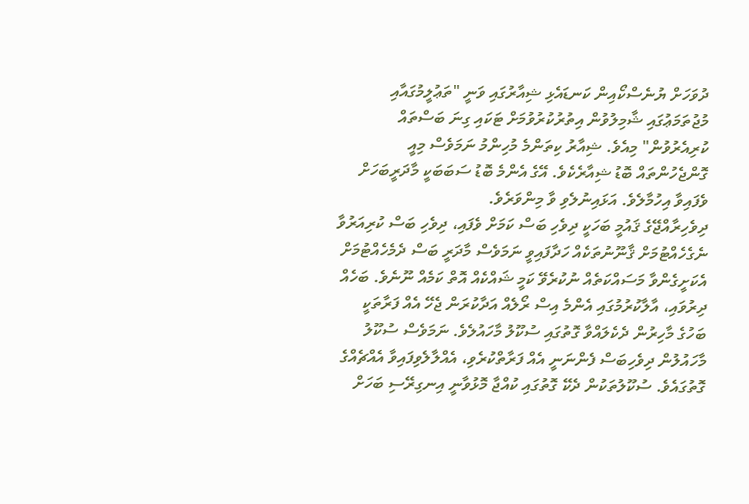ދުވަހަށް ޔުނެސްކޯއިން ކަނޑައެޅި ޝިއާރުގައި ވަނީ "ތަޢުލީމުގައާއި މުޖުތަމަޢުގައި ޝާމިލުވުން އިތުރުކުރުވުމަށް ޓަކައި ގިނަ ބަސްތައް ކުރިއެރުވުން" މިއެވެ. ޝިއާރު ކިތަންމެ މުހިންމު ނަމަވެސް މިއީ ގޮންޖެހުންތައް ބޮޑު ޝިއާރެކެވެ. އޭގެ އެންމެ ބޮޑު ސަބަބަކީ މާދަރީބަހަށް ވެފައިވާ އިހުމާލެވެ. އަޅައިނުލެވި ވާ މިންވަރެވެ.
ދިވެހިރާއްޖޭގެ ޤައުމީ ބަހަކީ ދިވެހި ބަސް ކަމަށް ވެފައި، ދިވެހި ބަސް ކުރިއަރުވާ ނެގެހެއްޓުމަށް ޤާނޫނުތަކެއް ހަދާފައިވީ ނަމަވެސް މާދަރީ ބަސް ދެމެހެއްޓުމަށް އެކަށީގެންވާ މަސައްކަތެއް ނުކުރެވޭ ކަމީ ޝައްކެއް އޮތް ކަމެއް ނޫނެވެ. ބަހެއް ދިރުވައި، އާލާކުރުމުގައި އެންމެ އިސް ރޯލެއް އަދާކުރަން ޖެހޭ އެއް ފަރާތަކީ ބަހުގެ މާހިރުން ދެކެލައްވާ ގޮތުގައި ސުކޫލު މާހައުލެވެ. ނަމަވެސް ސުކޫލު މާހައުލުން ދިވެހިބަސް ފެންނަނީ އެއް ފަރާތްކުރެވި، އެއްލާލެވިފައިވާ އެއްޗެއްގެ ގޮތުގައެވެ. ސުކޫލުތަކުން ދެކޭ ގޮތުގައި ކުއްޖާ މޮޅުވާނީ އިނގިރޭސި ބަހަށް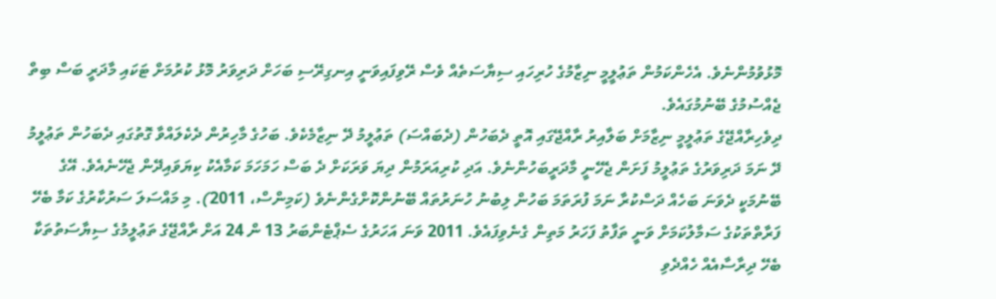މޮޅުވުމުންނެވެ. އެހެންކަމުން ތަޢުލީމީ ނިޒާމުގެ ހުރިހައި ސިޔާސަތެއް ވެސް ރޭވިފައިވަނީ އިނގިރޭސި ބަހަށް ދަރިވަރު މޮޅު ކުރުމަށް ޓަކައި މާދަރީ ބަސް ބިތް ޖެއްސުމުގެ ބޭނުމުގައެވެ.
ދިވެހިރާއްޖޭގެ ތަޢުލީމީ ނިޒާމަށް ބަލާއިރު ރާއްޖޭގައި އޮތީ ދެބަހުން (ދެބައްސަ) ތަޢުލީމު ދޭ ނިޒާމެކެވެ. ބަހުގެ މާހިރުން ދެކެލައްވާ ގޮތުގައި ދެބަހުން ތަޢުލީމު ދޭ ނަމަ ދަރިވަރުގެ ތަޢުލީމު ފަށަން ޖެހޭނީ މާދަރީބަހުންނެވެ. އަދި ކުރިއަރަމުން ދިޔަ ވަރަކަށް ދެ ބަސް ހަމަހަމަ ކަމާއެކު ކިޔަވައިދޭން ޖެހޭނެއެވެ. އޭގެ ބޭނުމަކީ ދެވަނަ ބަހެއް ދަސްކުރާ ނަމަ ފުރަތަމަ ބަހުން ލިބުނު ހުނަރުތައް ބޭނުންކޮށްގެންނެވެ (ކަމިންސް، 2011). މި މައްސަލަ ސަރުކާރުގެ ކަމާ ބެހޭ ފަރާތްތަކުގެ ސަމާލުކަމަށް ވަނީ ތަފާތު ފަހަރު މަތިން ގެނެވިފައެވެ. 2011 ވަނަ އަހަރުގެ ސެޕްޓެންބަރު 13 ން 24 އަށް ރާއްޖޭގެ ތަޢުލީމުގެ ސިޔާސަތުތަކާ ބެހޭ ދިރާސާއެއް ހެއްދެވި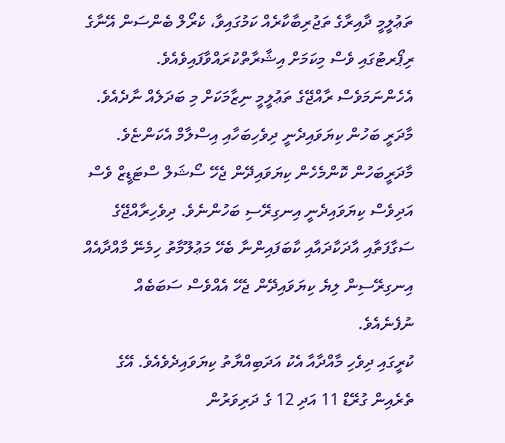ތަޢުލީމީ ދާއިރާގެ ތަޖުރިބާކާރެއް ކަމުގައިވާ، ކެރޯލް ބެންސަން އޭނާގެ ރިޕޯރޓުގައި ވެސް މިކަމަށް އިޝާރާތްކުރައްވާފައިވެއެވެ. އެހެންނަމަވެސް ރާއްޖޭގެ ތަޢުލީމީ ނިޒާމަކަށް މި ބަދަލެއް ނާދެއެވެ. މާދަރީ ބަހުން ކިޔަވައިދެނީ ދިވެހިބަހާއި އިސްލާމް އެކަންޏެވެ. މާދަރީބަހުން ކޮންމެހެން ކިޔަވައިދޭން ޖެހޭ ސޯޝަލް ސްޓަޑީޒް ވެސް އަދިވެސް ކިޔަވައިދެނީ އިނގިރޭސި ބަހުންނެވެ. ދިވެހިރާއްޖޭގެ ސަގާފަތާއި އާދަކާދައާއި ކާބަފައިންނާ ބެހޭ މަޢުލޫމާތު ހިމެނޭ މާއްދާއެއް އިނގިރޭސިން ލިޔެ ކިޔަވައިދޭން ޖެހޭ އެއްވެސް ސަބަބެއް ނުފެނެއެވެ.
ކުރީގައި ދިވެހި މާއްދާއާ އެކު އަދަބިއްޔާތު ކިޔަވައިދެވެއެވެ. އޭގެ ތެރެއިން ގުރޭޑް 11 އަދި 12 ގެ ދަރިވަރުން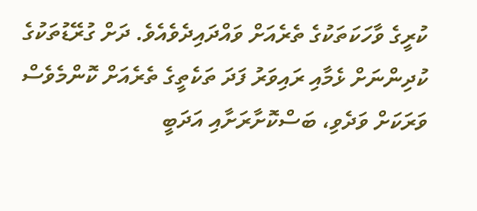ކުރީގެ ވާހަކަތަކުގެ ތެރެއަށް ވައްދައިދެވެއެވެ. ދަށް ގުރޭޑުތަކުގެ ކުދިންނަށް ޅެމާއި ރައިވަރު ފަދަ ތަކެތީގެ ތެރެއަށް ކޮންމެވެސް ވަރަކަށް ވަދެވި، ބަސްކޮށާރަށާއި އަދަބީ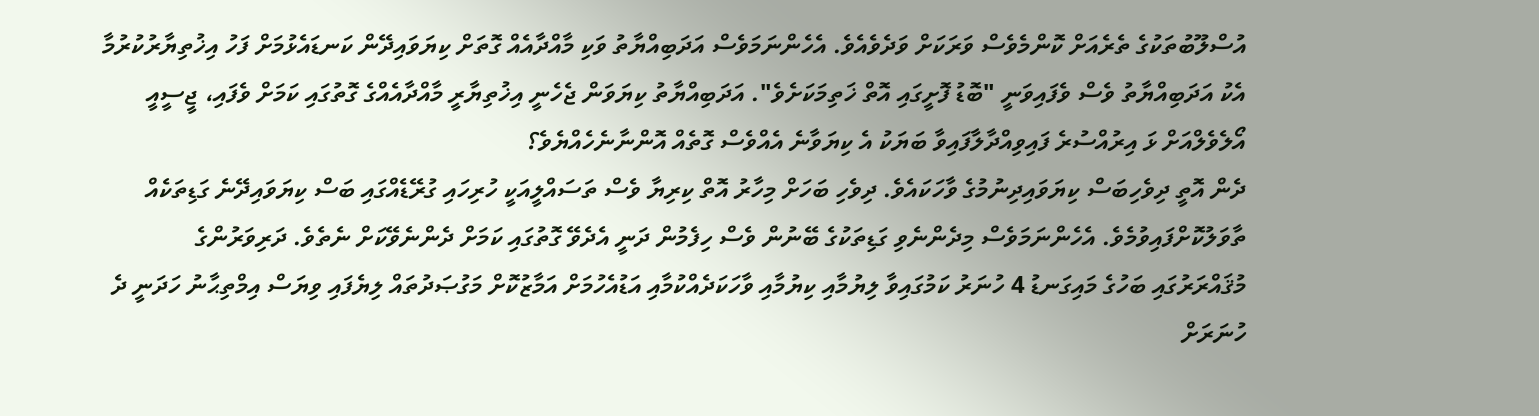އުސްލޫބުތަކުގެ ތެރެއަށް ކޮންމެވެސް ވަރަކަށް ވަދެވެއެވެ. އެހެންނަމަވެސް އަދަބިއްޔާތު ވަކި މާއްދާއެއް ގޮތަށް ކިޔަވައިދޭން ކަނޑައެޅުމަށް ފަހު އިޚުތިޔާރުކުރުމާ އެކު އަދަބިއްޔާތު ވެސް ވެފައިވަނީ "ބޮޑު ފޮށީގައި އޮތް ޚަތިމަކަށެވެ". އަދަބިއްޔާތު ކިޔަވަން ޖެހެނީ އިޚުތިޔާރީ މާއްދާއެއްގެ ގޮތުގައި ކަމަށް ވެފައި، ޖީސީއީ އޯލެވެލްއަށް ޅަ އިރުއްސުރެ ފައިވިއްދާލާފައިވާ ބަޔަކު އެ ކިޔަވާނެ އެއްވެސް ގޮތެއް އޮންނާނެހެއްޔެވެ؟
ދެން އޮތީ ދިވެހިބަސް ކިޔަވައިދިނުމުގެ ވާހަކައެވެ. ދިވެހި ބަހަށް މިހާރު އޮތް ކިރިޔާ ވެސް ތަސައްލީއަކީ ހުރިހައި ގުރޭޑެއްގައި ބަސް ކިޔަވައިދޭނެ ގަޑިތަކެއް ތާވަލުކޮށްފައިވުމެވެ. އެހެންނަމަވެސް މިދެންނެވި ގަޑިތަކުގެ ބޭނުން ވެސް ހިފެމުން ދަނީ އެދެވޭ ގޮތުގައި ކަމަށް ދެންނެވޭކަށް ނެތެވެ. ދަރިވަރުންގެ މުޤައްރަރުގައި ބަހުގެ މައިގަނޑު 4 ހުނަރު ކަމުގައިވާ ލިޔުމާއި ކިޔުމާއި ވާހަކަދެއްކުމާއި އަޑުއެހުމަށް އަމާޒުކޮށް މަގުޞަދުތައް ލިޔެފައި ވިޔަސް އިމްތިޙާނު ހަދަނީ ދެ ހުނަރަށް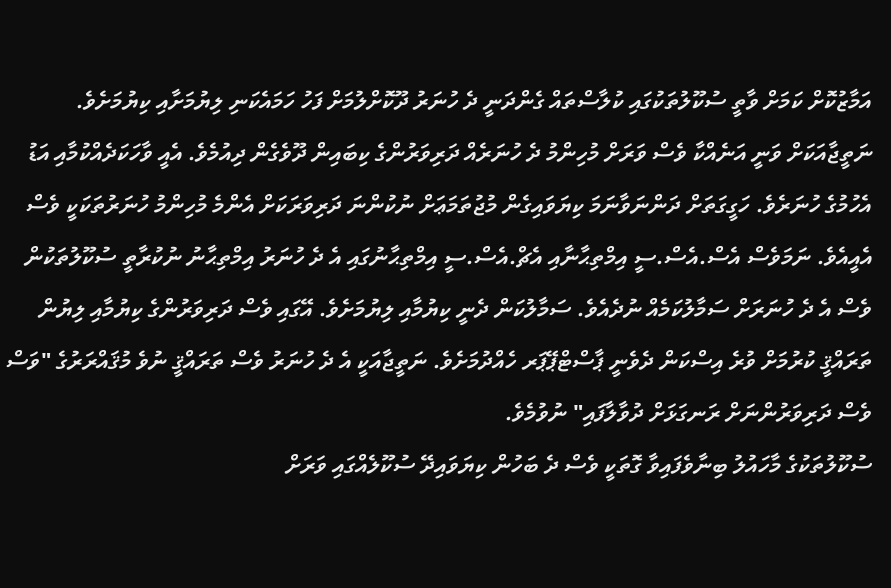އަމާޒުކޮށް ކަމަށް ވާތީ ސުކޫލުތަކުގައި ކުލާސްތައް ގެންދަނީ ދެ ހުނަރު ދޫކޮށްލުމަށް ފަހު ހަމައެކަނި ލިޔުމަށާއި ކިޔުމަށެވެ. ނަތީޖާއަކަށް ވަނީ އަނެއްކާ ވެސް ވަރަށް މުހިންމު ދެ ހުނަރެއް ދަރިވަރުންގެ ކިބައިން ދޫވެގެން ދިއުމެވެ. އެއީ ވާހަކަދެއްކުމާއި އަޑު އެހުމުގެ ހުނަރެވެ. ހަގީގަތަށް ދަންނަވާނަމަ ކިޔަވައިގެން މުޖުތަމަޢަށް ނުކުންނަ ދަރިވަރަކަށް އެންމެ މުހިންމު ހުނަރުތަކަކީ ވެސް އެއީއެވެ. ނަމަވެސް އެސް.އެސް.ސީ އިމްތިޙާނާއި އެޗް.އެސް.ސީ އިމްތިޙާނުގައި އެ ދެ ހުނަރު އިމްތިޙާނު ނުކުރާތީ ސުކޫލުތަކުން ވެސް އެ ދެ ހުނަރަށް ސަމާލުކަމެއް ނުދެއެވެ. ސަމާލުކަން ދެނީ ކިޔުމާއި ލިޔުމަށެވެ. އޭގައި ވެސް ދަރިވަރުންގެ ކިޔުމާއި ލިޔުން ތަރައްޤީ ކުރުމަށް ވުރެ އިސްކަން ދެވެނީ ޕާސްޓްޕޭޕަރ ހެއްދުމަށެވެ. ނަތީޖާއަކީ އެ ދެ ހުނަރު ވެސް ތަރައްޤީ ނުވެ މުޤައްރަރުގެ "ވަސް ވެސް ދަރިވަރުންނަށް ރަނގަޅަށް ދުވާލާފައި" ނުވުމެވެ.
ސުކޫލުތަކުގެ މާހައުލު ބިނާވެފައިވާ ގޮތަކީ ވެސް ދެ ބަހުން ކިޔަވައިދޭ ސުކޫލެއްގައި ވަރަށް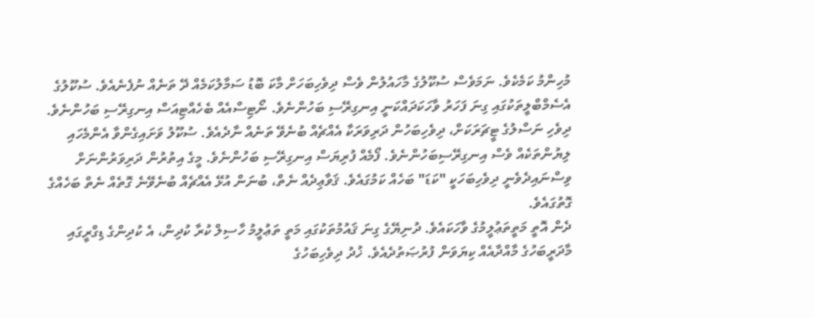މުހިންމު ކަމެކެވެ. ނަމަވެސް ސުކޫލުގެ މާހައުލުން ވެސް ދިވެހިބަހަށް މާކަ ބޮޑު ސަމާލުކަމެއް ދޭ ތަނެއް ނުފެނެއެވެ. ސުކޫލުގެ އެސެމްބްލީތަކުގައި ގިނަ ފަހަރު ވާހަކަދައްކަނީ އިނގިރޭސި ބަހުންނެވެ. ނޯޓިސްއެއް ބެހެއްޓިއަސް އިނގިރޭސި ބަހުންނެވެ. ދިވެހި ނަސްލުގެ ޓީޗަރަކަށް، ދިވެހިބަހުން ދަރިވަރަކާ އެއްޗެއް ބުނެވޭ ތަނެއް ނާދެއެވެ. ސުކޫލު ވަށައިގެންވާ އެންމެހައި ލިޔުންތަކެއް ވެސް އިނގިރޭސިބަހުންނެވެ. ފޯމެއް ފުރިޔަސް އިނގިރޭސި ބަހުންނެވެ. މީގެ އިތުރުން ދަރިވަރުންނަށް ވިސްނައިދެވެނީ ދިވެހިބަހަކީ "ކަޑަ" ބަހެއް ކަމުގައެވެ. ޤަވާޢިދެއް ނެތް، ބުނަން އުޅޭ އެއްޗެއް ބުނެވޭނެ ގޮތެއް ނެތް ބަހެއްގެ ގޮތުގައެވެ.
ދެން އޮތީ މަތީތަޢުލީމުގެ ވާހަކައެވެ. ދުނިޔޭގެ ގިނަ ޤައުމުތަކުގައި މަތީ ތަޢުލީމު ހާސިލް ކުރާ ކުދިން، އެ ކުދިންގެ ޑިގްރީގައި މާދަރީބަހުގެ މާއްދާއެއް ކިޔަވަން ފުރުޞަތުދެއެވެ. ޚުދު ދިވެހިބަހުގެ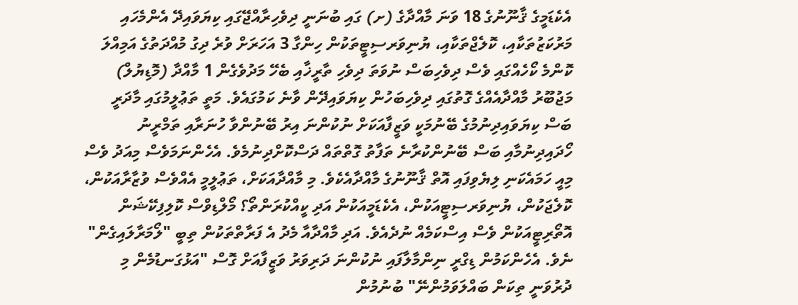އެކެޑަމީގެ ޤާނޫނުގެ 18 ވަނަ މާއްދާގެ (ށ) ގައި ބުނަނީ ދިވެހިރާއްޖޭގައި ކިޔަވައިދޭ އެންމެހައި މަރުކަޒުތަކާއި، ކޮލެޖްތަކާއި، ޔުނިވަރސިޓީތަކުން ހިންގާ 3 އަހަރަށް ވުރެ ދިގު މުއްދަތުގެ އަމިއްލަ ކޮންމެ ކޯހެއްގައި ވެސް ދިވެހިބަސް ނުވަތަ ދިވެހި ތާރީޚާއި ބެހޭ މަދުވެގެން 1 މާއްދާ (މޮޑިޔުލް) މަޖުބޫރު މާއްދާއެއްގެ ގޮތުގައި ދިވެހިބަހުން ކިޔަވައިދޭން ވާނެ ކަމުގައެވެ. މަތީ ތަޢުލީމުގައި މާދަރީ ބަސް ކިޔަވައިދިނުމުގެ ބޭނުމަކީ ވަޒީފާއަކަށް ނުކުންނަ އިރު ބޭނުންވާ ހުނަރާއި ތަމްރީނު ހޯދައިދިނުމާއި ބަސް ބޭނުންކުރާނެ ތަފާތު ގޮތްތައް ދަސްކޮށްދިނުމެވެ. އެހެންނަމަވެސް މިއަދު ވެސް މިއީ ހަމައެކަނި ލިޔެވިފައި އޮތް ޤާނޫނުގެ މާއްދާއެކެވެ. މި މާއްދާއަކަށް، ތަޢުލީމީ އެއްވެސް ވުޒާރާއަކުން، ކޮލެޖަކުން، ޔުނިވަރސިޓީއަކުން، އެކެޑަމީއަކުން އަދި ކީއްކުރަންތޯ؟ މޯލްޑިވްސް ކޮލިފިކޭޝަން އޮތޯރިޓީއަކުން ވެސް އިސްކަމެއް ނުދެއެވެ. އަދި މާއްދާއާ މެދު އެ ފަރާތްތަކުން ތިބީ "ލޯމަރާލައިގެން" ނެވެ. އެހެންކަމުން ޑިގްރީ ނިންމާލާފައި ނުކުންނަ ދަރިވަރު ވަޒީފާއަށް ގޮސް "އަޅުގަނޑުމެން މި ދުރުވަނީ ތިކަން ބައްލަވަމުންނޭ" ބުނުމުން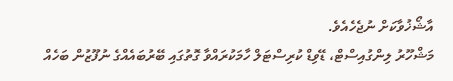އާޝޯޚުވާކަށް ނުޖެހެއެވެ.
މަޝްހޫރު ލިންގުއިސްޓް، ޑޭވިޑް ކުރިސްޓަލް ހާމަކުރައްވާ ގޮތުގައި ބޭރުބައެއްގެ ނުފޫޒުން ބަހެއް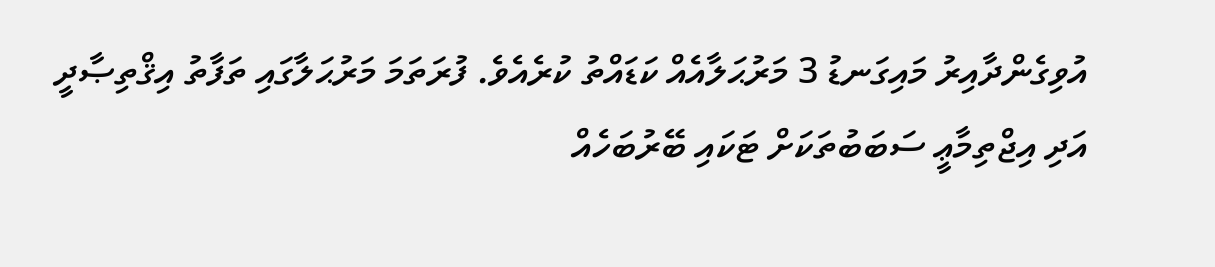އުވިގެންދާއިރު މައިގަނޑު 3 މަރުޙަލާއެއް ކަޑައްތު ކުރެއެވެ. ފުރަތަމަ މަރުޙަލާގައި ތަފާތު އިޤްތިޞާދީ އަދި އިޖްތިމާޢީ ސަބަބުތަކަށް ޓަކައި ބޭރުބަހެއް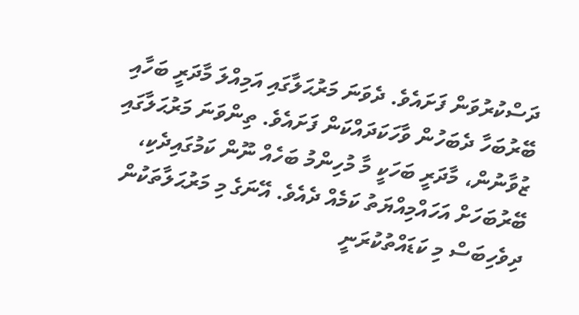ދަސްކުރުވަން ފަށައެވެ. ދެވަނަ މަރުޙަލާގައި އަމިއްލަ މާދަރީ ބަހާއި ބޭރުބަހާ ދެބަހުން ވާހަކަދައްކަން ފަށައެވެ. ތިންވަނަ މަރުޙަލާގައި ޒުވާނުން، މާދަރީ ބަހަކީ މާ މުހިންމު ބަހެއް ނޫން ކަމުގައިދެކި، ބޭރުބަހަށް އަހައްމިއްޔަތު ކަމެއް ދެއެވެ. އޭނަގެ މި މަރުޙަލާތަކުން ދިވެހިބަސް މި ކަޑައްތުކުރަނީ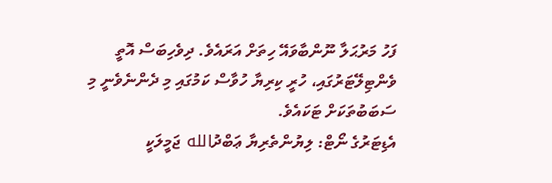ފަހު މަރުޙަލާ ނޫންބާވައޭ ހިތަށް އަރައެވެ. ދިވެހިބަސް އޮތީ ވެންޓިލޭޓަރުގައި، ހުރީ ކިރިޔާ ހުވާސް ކަމުގައި މި ދެންނެވެނީ މި ސަބަބުތަކަށް ޓަކައެވެ.
އެޑިޓަރުގެ ނޯޓް: ލިޔުންތެރިޔާ ޢަބްދުالله ޖަމީލަކީ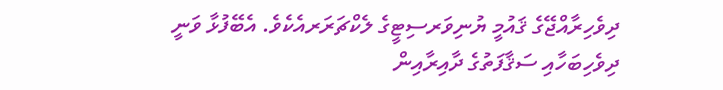ދިވެހިރާއްޖޭގެ ޤައުމީ ޔުނިވަރސިޓީގެ ލެކްޗަރަރއެކެވެ. އެބޭފުޅާ ވަނީ ދިވެހިބަހާއި ސަޤާފަތުގެ ދާއިރާއިން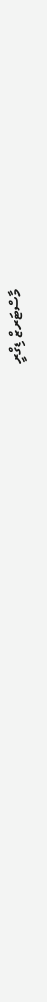މާސްޓަރޒް ޑިގްރީ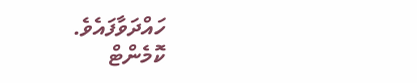ހައްދަވާފައެވެ.
ކޮމެންޓް